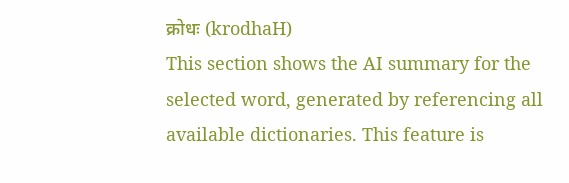क्रोधः (krodhaH)
This section shows the AI summary for the selected word, generated by referencing all available dictionaries. This feature is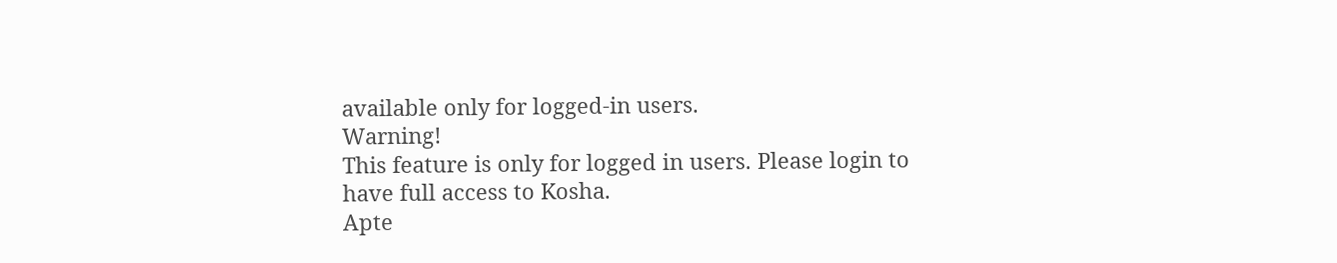available only for logged-in users.
Warning!
This feature is only for logged in users. Please login to have full access to Kosha.
Apte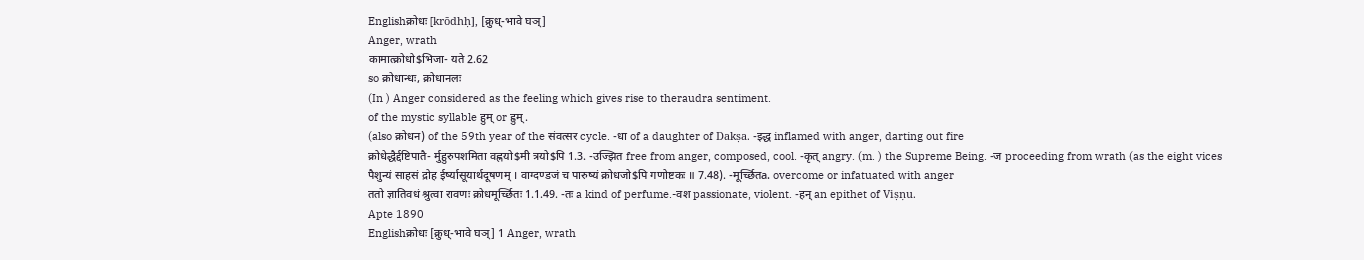Englishक्रोधः [krōdhḥ], [क्रुध्-भावे घञ्]
Anger, wrath
कामात्क्रोधो$भिजा- यते 2.62
so क्रोधान्धः, क्रोधानलः
(In ) Anger considered as the feeling which gives rise to theraudra sentiment.
of the mystic syllable हुम् or ह्रुम्.
(also क्रोधन) of the 59th year of the संवत्सर cycle. -धा of a daughter of Dakṣa. -इद्ध inflamed with anger, darting out fire
क्रोधेद्धैर्द्दष्टिपातै- र्मुहुरुपशमिता वह्नयो$मी त्रयो$पि 1.3. -उज्झित free from anger, composed, cool. -कृत् angry. (m. ) the Supreme Being. -ज proceeding from wrath (as the eight vices
पैशुन्यं साहसं द्रोह ईर्ष्यासूयार्थदूषणम् । वाग्दण्डजं च पारुष्यं क्रोधजो$पि गणोष्टकः ॥ 7.48). -मूर्च्छितa. overcome or infatuated with anger
ततो ज्ञातिवधं श्रुत्वा रावणः क्रोधमूर्च्छितः 1.1.49. -तः a kind of perfume.-वश passionate, violent. -हन् an epithet of Viṣṇu.
Apte 1890
Englishक्रोधः [क्रुध्-भावे घञ्] 1 Anger, wrath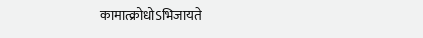कामात्क्रोधोऽभिजायते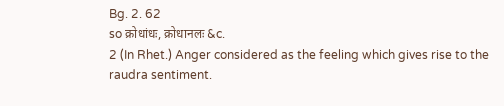Bg. 2. 62
so क्रोधांधः, क्रोधानलः &c.
2 (In Rhet.) Anger considered as the feeling which gives rise to the raudra sentiment.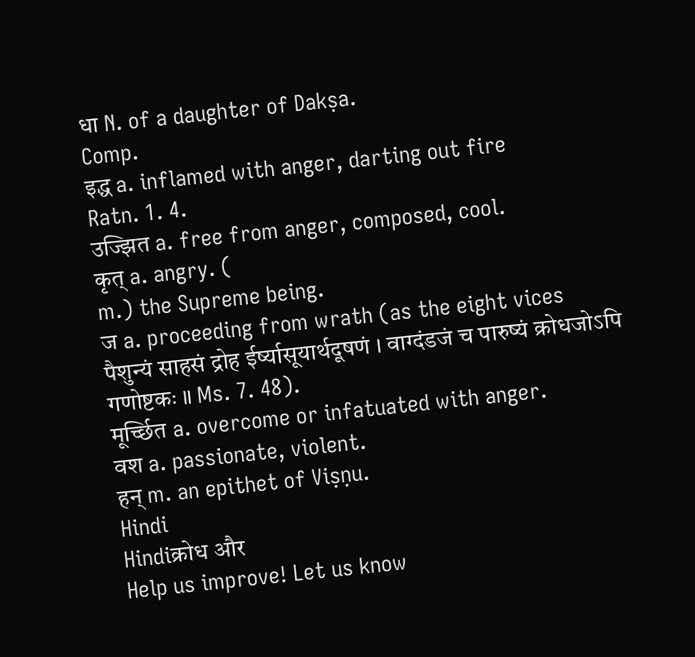धा N. of a daughter of Dakṣa.
Comp.
इद्ध a. inflamed with anger, darting out fire
Ratn. 1. 4.
उज्झित a. free from anger, composed, cool.
कृत् a. angry. (
m.) the Supreme being.
ज a. proceeding from wrath (as the eight vices
पैशुन्यं साहसं द्रोह ईर्ष्यासूयार्थदूषणं । वाग्दंडजं च पारुष्यं क्रोधजोऽपि गणोष्टकः ॥ Ms. 7. 48).
मूर्च्छित a. overcome or infatuated with anger.
वश a. passionate, violent.
हन् m. an epithet of Viṣṇu.
Hindi
Hindiक्रोध और
Help us improve! Let us know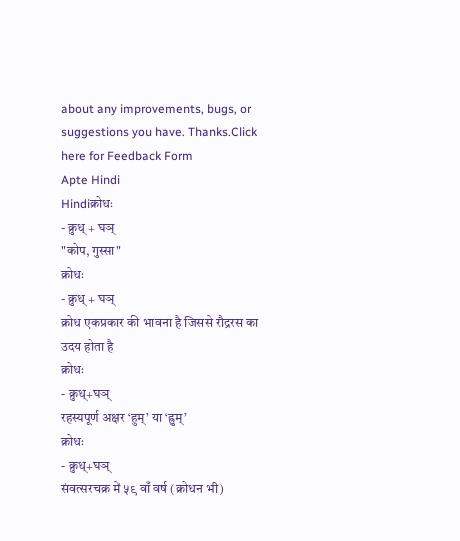about any improvements, bugs, or suggestions you have. Thanks.Click here for Feedback Form
Apte Hindi
Hindiक्रोधः
- क्रुध् + घञ्
"कोप, गुस्सा"
क्रोधः
- क्रुध् + घञ्
क्रोध एकप्रकार की भावना है जिससे रौद्ररस का उदय होता है
क्रोधः
- क्रुध्+घञ्
रहस्यपूर्ण अक्षर ‘हुम्’ या ‘ह्रुम्’
क्रोधः
- क्रुध्+घञ्
संवत्सरचक्र में ५९ वाँ वर्ष (क्रोधन भी)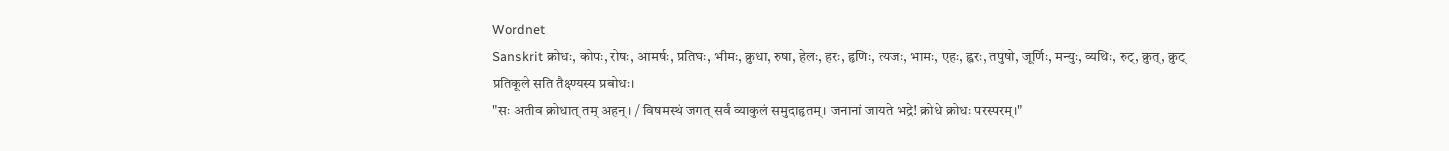Wordnet
Sanskrit क्रोधः, कोपः, रोषः, आमर्षः, प्रतिघः, भीमः, क्रुधा, रुषा, हेलः, हरः, हृणिः, त्यजः, भामः, एहः, ह्वरः, तपुषो, जूर्णिः, मन्युः, व्यथिः, रुट्, क्रुत्, क्रुट्
प्रतिकूले सति तैक्ष्ण्यस्य प्रबोधः।
"सः अतीव क्रोधात् तम् अहन्। / विषमस्थं जगत् सर्वं व्याकुलं समुदाहृतम्। जनानां जायते भद्रे! क्रोधे क्रोधः परस्परम्।"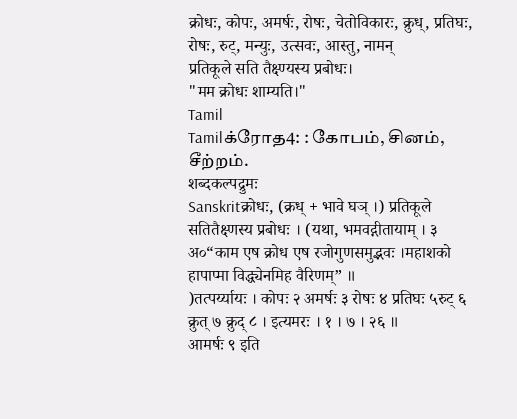क्रोधः, कोपः, अमर्षः, रोषः, चेतोविकारः, क्रुध्, प्रतिघः, रोषः, रुट्, मन्युः, उत्सवः, आस्तु, नामन्
प्रतिकूले सति तैक्ष्ण्यस्य प्रबोधः।
"मम क्रोधः शाम्यति।"
Tamil
Tamilக்ரோத4: : கோபம், சினம், சீற்றம்.
शब्दकल्पद्रुमः
Sanskritक्रोधः, (क्रध् + भावे घञ् ।) प्रतिकूले सतितैक्ष्णस्य प्रबोधः । (यथा, भमवद्गीतायाम् । ३ अ०“काम एष क्रोध एष रजोगुणसमुद्भवः ।महाशको हापाप्मा विद्ध्येनमिह वैरिणम्” ॥
)तत्पर्य्यायः । कोपः २ अमर्षः ३ रोषः ४ प्रतिघः ५रुट् ६ क्रुत् ७ क्रुद् ८ । इत्यमरः । १ । ७ । २६ ॥
आमर्षः ९ इति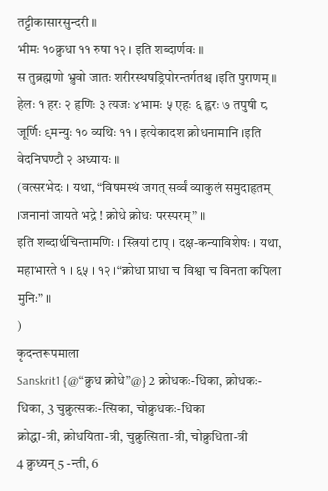तट्टीकासारसुन्दरी ॥
भीमः १०क्रुधा ११ रुषा १२ । इति शब्दार्णवः ॥
स तुब्रह्मणो भ्रुवो जातः शरीरस्थषड्रिपोरन्तर्गतश्च ।इति पुराणम् ॥
हेलः १ हरः २ हृणिः ३ त्यजः ४भामः ५ एहः ६ ह्वरः ७ तपुषी ८ जूर्णिः ९मन्युः १० व्यथिः ११ । इत्येकादश क्रोधनामानि ।इति वेदनिघण्टौ २ अध्यायः ॥
(वत्सरभेदः । यथा, “विषमस्थं जगत् सर्व्वं व्याकुलं समुदाहृतम् ।जनानां जायते भद्रे ! क्रोधे क्रोधः परस्परम्” ॥
इति शब्दार्थचिन्तामणिः । स्त्रियां टाप् । दक्ष-कन्याविशेषः । यथा, महाभारते १ । ६५ । १२ ।“क्रोधा प्राधा च विश्वा च विनता कपिला मुनिः” ॥
)
कृदन्तरूपमाला
Sanskrit1 {@“क्रुध क्रोधे”@} 2 क्रोधकः-धिका, क्रोधकः-धिका, 3 चुक्रुत्सकः-त्सिका, चोक्रुधकः-धिका
क्रोद्धा-त्री, क्रोधयिता-त्री, चुक्रुत्सिता-त्री, चोक्रुधिता-त्री
4 क्रुध्यन् 5 -न्ती, 6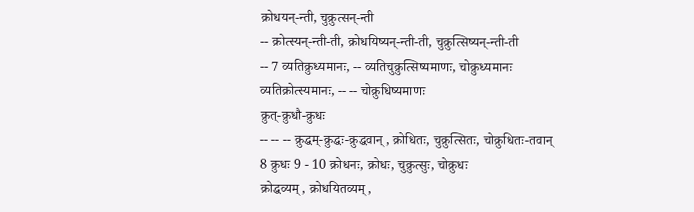क्रोधयन्-न्ती, चुक्रुत्सन्-न्ती
-- क्रोत्स्यन्-न्ती-ती, क्रोधयिष्यन्-न्ती-ती, चुक्रुत्सिष्यन्-न्ती-ती
-- 7 व्यतिक्रुध्यमानः, -- व्यतिचुक्रुत्सिष्यमाणः, चोक्रुध्यमानः
व्यतिक्रोत्स्यमानः, -- -- चोक्रुधिष्यमाणः
क्रुत्-क्रुधौ-क्रुधः
-- -- -- क्रुद्धम्-क्रुद्धः-क्रुद्धवान्, क्रोधितः, चुक्रुत्सितः, चोक्रुधितः-तवान्
8 क्रुधः 9 - 10 क्रोधनः, क्रोधः, चुक्रुत्सुः, चोक्रुधः
क्रोद्धव्यम्, क्रोधयितव्यम्,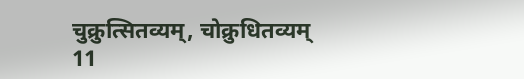चुक्रुत्सितव्यम्, चोक्रुधितव्यम्
11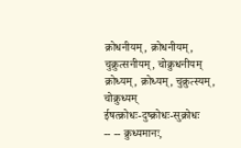क्रोधनीयम्, क्रोधनीयम्, चुक्रुत्सनीयम्, चोक्रुधनीयम्
क्रोध्यम्, क्रोध्यम्, चुक्रुत्स्यम्, चोक्रुध्यम्
ईषत्क्रोधः-दुष्क्रोधः-सुक्रोधः
-- -- क्रुध्यमानः,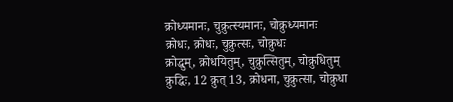क्रोध्यमानः, चुक्रुत्स्यमानः, चोक्रुध्यमानः
क्रोधः, क्रोधः, चुक्रुत्सः, चोक्रुधः
क्रोद्धुम्, क्रोधयितुम्, चुक्रुत्सितुम्, चोक्रुधितुम्
क्रुद्धिः, 12 क्रुत् 13, क्रोधना, चुक्रुत्सा, चोक्रुधा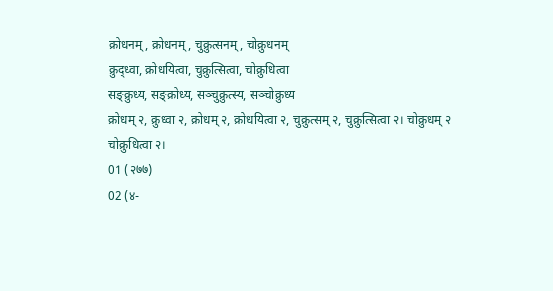क्रोधनम्, क्रोधनम्, चुक्रुत्सनम्, चोक्रुधनम्
क्रुद्ध्वा, क्रोधयित्वा, चुक्रुत्सित्वा, चोक्रुधित्वा
सङ्क्रुध्य, सङ्क्रोध्य, सञ्चुक्रुत्स्य, सञ्चोक्रुध्य
क्रोधम् २, क्रुध्वा २, क्रोधम् २, क्रोधयित्वा २, चुक्रुत्सम् २, चुक्रुत्सित्वा २। चोक्रुधम् २
चोक्रुधित्वा २।
01 (२७७)
02 (४-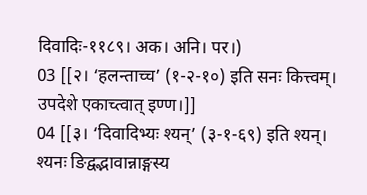दिवादिः-११८९। अक। अनि। पर।)
03 [[२। ‘हलन्ताच्च’ (१-२-१०) इति सनः कित्त्वम्। उपदेशे एकाच्त्वात् इण्ण।]]
04 [[३। ‘दिवादिभ्यः श्यन्’ (३-१-६९) इति श्यन्। श्यनः ङिद्वद्भावान्नाङ्गस्य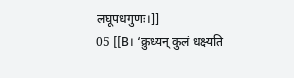लघूपधगुणः।]]
05 [[B। ‘क्रुध्यन् कुलं धक्ष्यति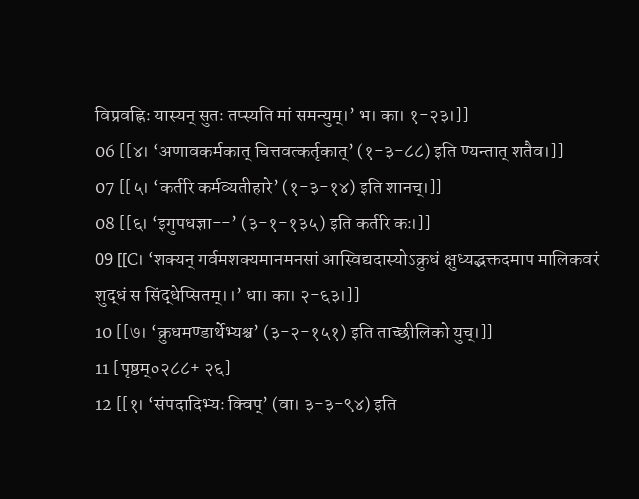विप्रवह्निः यास्यन् सुतः तप्स्यति मां समन्युम्।’ भ। का। १-२३।]]
06 [[४। ‘अणावकर्मकात् चित्तवत्कर्तृकात्’ (१-३-८८) इति ण्यन्तात् शतैव।]]
07 [[५। ‘कर्तरि कर्मव्यतीहारे’ (१-३-१४) इति शानच्।]]
08 [[६। ‘इगुपधज्ञा--’ (३-१-१३५) इति कर्तरि कः।]]
09 [[C। ‘शक्यन् गर्वमशक्यमानमनसां आस्विद्यदास्योऽक्रुधं क्षुध्यद्भक्तदमाप मालिकवरं शुद्धं स सिंद्धेप्सितम्।।’ धा। का। २-६३।]]
10 [[७। ‘क्रुधमण्डार्थेभ्यश्च’ (३-२-१५१) इति ताच्छीलिको युच्।]]
11 [पृष्ठम्०२८८+ २६]
12 [[१। ‘संपदादिभ्यः क्विप्’ (वा। ३-३-९४) इति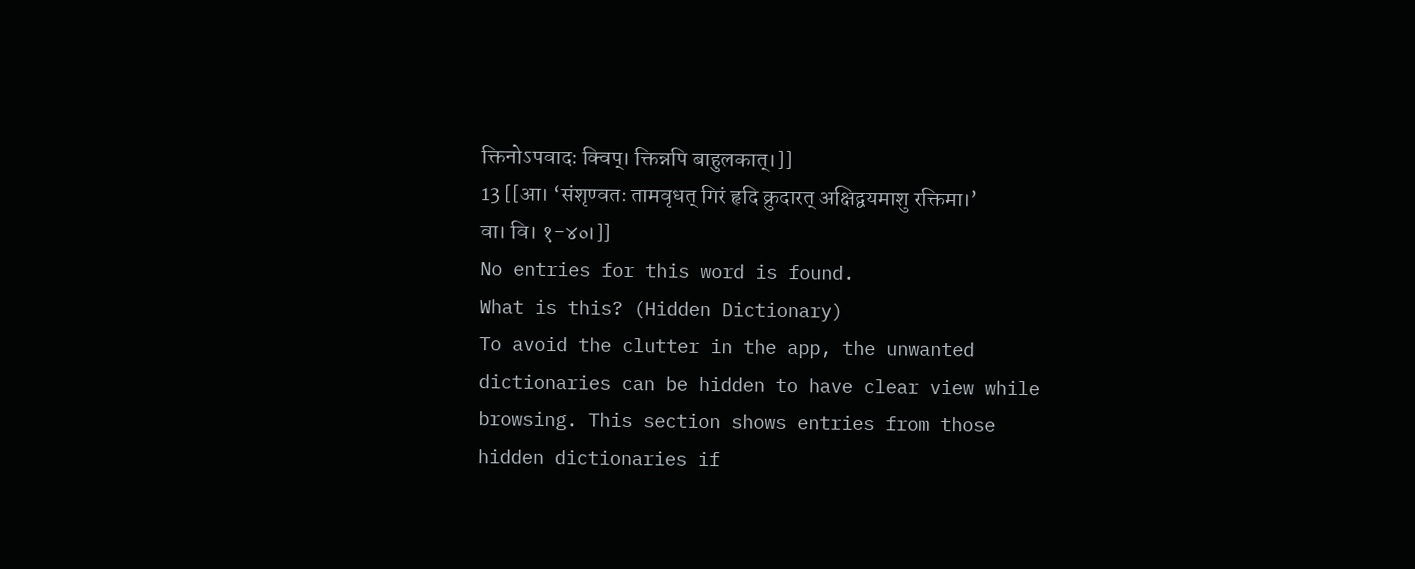क्तिनोऽपवादः क्विप्। क्तिन्नपि बाहुलकात्।]]
13 [[आ। ‘संशृण्वतः तामवृधत् गिरं हृदि क्रुदारत् अक्षिद्वयमाशु रक्तिमा।’ वा। वि। १-४०।]]
No entries for this word is found.
What is this? (Hidden Dictionary)
To avoid the clutter in the app, the unwanted dictionaries can be hidden to have clear view while browsing. This section shows entries from those hidden dictionaries if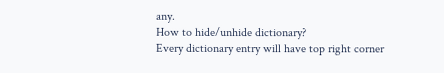any.
How to hide/unhide dictionary?
Every dictionary entry will have top right corner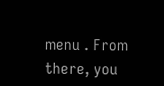menu . From there, you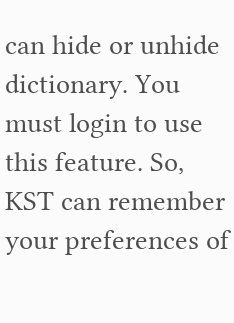can hide or unhide dictionary. You must login to use this feature. So, KST can remember your preferences of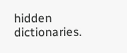hidden dictionaries.